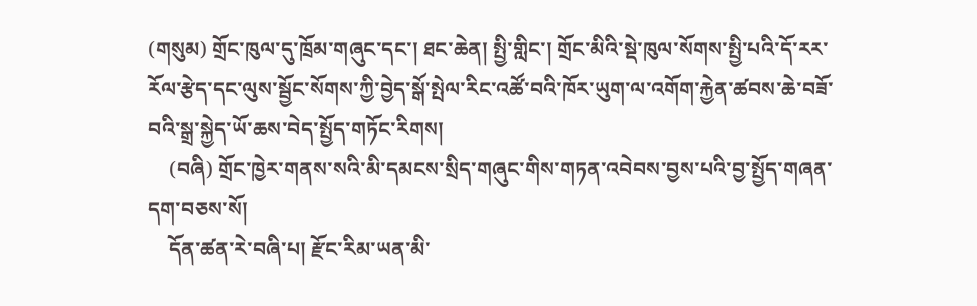(གསུམ) གྲོང་ཁུལ་དུ་ཁྲོམ་གཞུང་དང་། ཐང་ཆེན། སྤྱི་གླིང་། གྲོང་མིའི་སྡེ་ཁུལ་སོགས་སྤྱི་པའི་དོ་རར་རོལ་རྩེད་དང་ལུས་སྦྱོང་སོགས་ཀྱི་བྱེད་སྒོ་སྤེལ་རིང་འཚོ་བའི་ཁོར་ཡུག་ལ་འགོག་རྐྱེན་ཚབས་ཆེ་བཟོ་བའི་སྒྲ་སྐྱེད་ཡོ་ཆས་བེད་སྤྱོད་གཏོང་རིགས།
    (བཞི) གྲོང་ཁྱེར་གནས་སའི་མི་དམངས་སྲིད་གཞུང་གིས་གཏན་འབེབས་བྱས་པའི་བྱ་སྤྱོད་གཞན་དག་བཅས་སོ།
    དོན་ཚན་རེ་བཞི་པ། རྫོང་རིམ་ཡན་མི་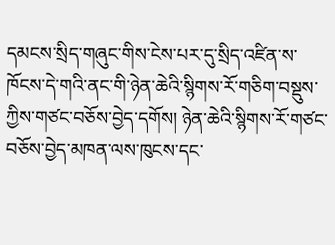དམངས་སྲིད་གཞུང་གིས་ངེས་པར་དུ་སྲིད་འཛིན་ས་ཁོངས་དེ་གའི་ནང་གི་ཉེན་ཆེའི་སྙིགས་རོ་གཅིག་བསྡུས་ཀྱིས་གཙང་བཅོས་བྱེད་དགོས། ཉེན་ཆེའི་སྙིགས་རོ་གཙང་བཅོས་བྱེད་མཁན་ལས་ཁུངས་དང་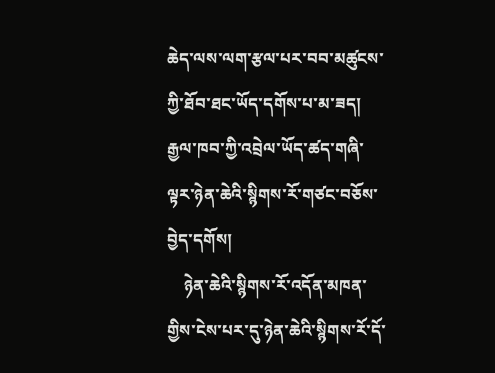ཆེད་ལས་ལག་རྩལ་པར་བབ་མཚུངས་ཀྱི་ཐོབ་ཐང་ཡོད་དགོས་པ་མ་ཟད། རྒྱལ་ཁབ་ཀྱི་འབྲེལ་ཡོད་ཚད་གཞི་ལྟར་ཉེན་ཆེའི་སྙིགས་རོ་གཙང་བཅོས་བྱེད་དགོས།
    ཉེན་ཆེའི་སྙིགས་རོ་འདོན་མཁན་གྱིས་ངེས་པར་དུ་ཉེན་ཆེའི་སྙིགས་རོ་དོ་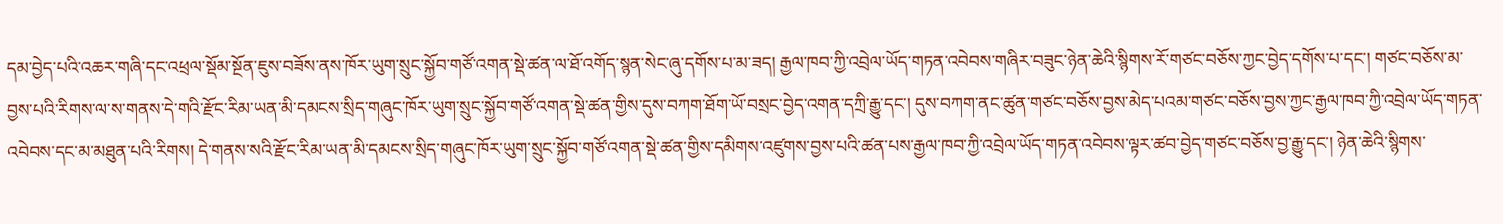དམ་བྱེད་པའི་འཆར་གཞི་དང་འཕྲལ་སྡོམ་སྔོན་ཇུས་བཟོས་ནས་ཁོར་ཡུག་སྲུང་སྐྱོབ་གཙོ་འགན་སྡེ་ཚན་ལ་ཐོ་འགོད་སྙན་སེང་ཞུ་དགོས་པ་མ་ཟད། རྒྱལ་ཁབ་ཀྱི་འབྲེལ་ཡོད་གཏན་འབེབས་གཞིར་བཟུང་ཉེན་ཆེའི་སྙིགས་རོ་གཙང་བཅོས་ཀྱང་བྱེད་དགོས་པ་དང་། གཙང་བཅོས་མ་བྱས་པའི་རིགས་ལ་ས་གནས་དེ་གའི་རྫོང་རིམ་ཡན་མི་དམངས་སྲིད་གཞུང་ཁོར་ཡུག་སྲུང་སྐྱོབ་གཙོ་འགན་སྡེ་ཚན་གྱིས་དུས་བཀག་ཐོག་ཡོ་བསྲང་བྱེད་འགན་དཀྲི་རྒྱུ་དང་། དུས་བཀག་ནང་ཚུན་གཙང་བཅོས་བྱས་མེད་པའམ་གཙང་བཅོས་བྱས་ཀྱང་རྒྱལ་ཁབ་ཀྱི་འབྲེལ་ཡོད་གཏན་འབེབས་དང་མ་མཐུན་པའི་རིགས། དེ་གནས་སའི་རྫོང་རིམ་ཡན་མི་དམངས་སྲིད་གཞུང་ཁོར་ཡུག་སྲུང་སྐྱོབ་གཙོ་འགན་སྡེ་ཚན་གྱིས་དམིགས་འཛུགས་བྱས་པའི་ཚན་པས་རྒྱལ་ཁབ་ཀྱི་འབྲེལ་ཡོད་གཏན་འབེབས་ལྟར་ཚབ་བྱེད་གཙང་བཅོས་བྱ་རྒྱུ་དང་། ཉེན་ཆེའི་སྙིགས་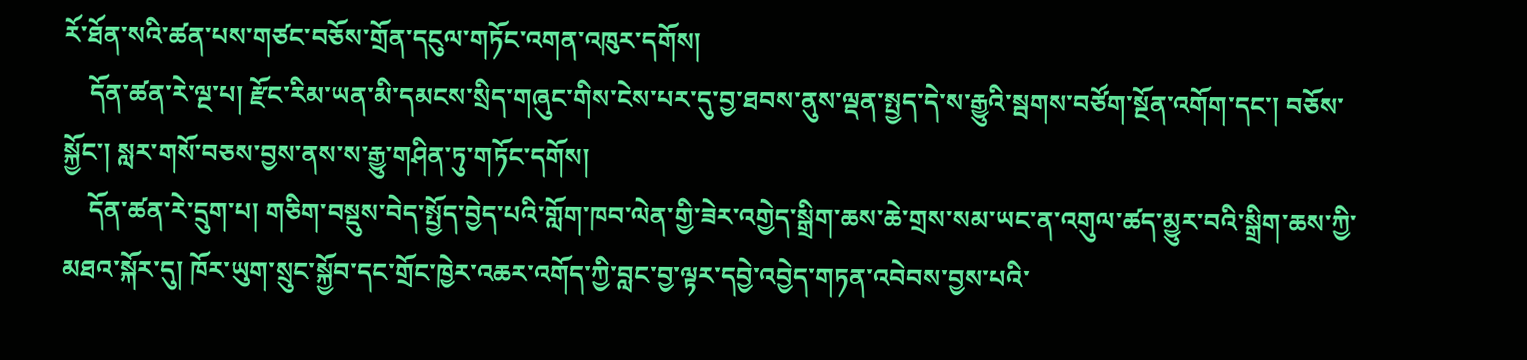རོ་ཐོན་སའི་ཚན་པས་གཙང་བཅོས་གྲོན་དངུལ་གཏོང་འགན་འཁུར་དགོས།
    དོན་ཚན་རེ་ལྔ་པ། རྫོང་རིམ་ཡན་མི་དམངས་སྲིད་གཞུང་གིས་ངེས་པར་དུ་བྱ་ཐབས་ནུས་ལྡན་སྤྱད་དེ་ས་རྒྱུའི་སྦགས་བཙོག་སྔོན་འགོག་དང་། བཅོས་སྐྱོང་། སླར་གསོ་བཅས་བྱས་ནས་ས་རྒྱུ་གཤིན་ཏུ་གཏོང་དགོས།
    དོན་ཚན་རེ་དྲུག་པ། གཅིག་བསྡུས་བེད་སྤྱོད་བྱེད་པའི་གློག་ཁབ་ལེན་གྱི་ཟེར་འགྱེད་སྒྲིག་ཆས་ཆེ་གྲས་སམ་ཡང་ན་འགུལ་ཚད་མྱུར་བའི་སྒྲིག་ཆས་ཀྱི་མཐའ་སྐོར་དུ། ཁོར་ཡུག་སྲུང་སྐྱོབ་དང་གྲོང་ཁྱེར་འཆར་འགོད་ཀྱི་བླང་བྱ་ལྟར་དབྱེ་འབྱེད་གཏན་འབེབས་བྱས་པའི་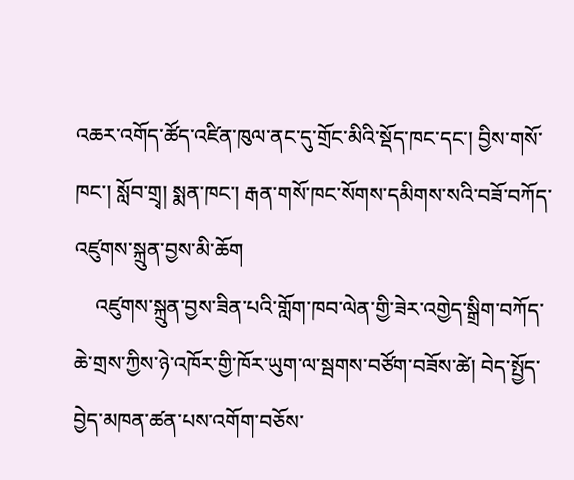འཆར་འགོད་ཚོད་འཛིན་ཁུལ་ནང་དུ་གྲོང་མིའི་སྡོད་ཁང་དང་། བྱིས་གསོ་ཁང་། སློབ་གྲྭ། སྨན་ཁང་། རྒན་གསོ་ཁང་སོགས་དམིགས་སའི་བཟོ་བཀོད་འཛུགས་སྐྲུན་བྱས་མི་ཆོག
    འཛུགས་སྐྲུན་བྱས་ཟིན་པའི་གློག་ཁབ་ལེན་གྱི་ཟེར་འགྱེད་སྒྲིག་བཀོད་ཆེ་གྲས་ཀྱིས་ཉེ་འཁོར་གྱི་ཁོར་ཡུག་ལ་སྦགས་བཙོག་བཟོས་ཚེ། བེད་སྤྱོད་བྱེད་མཁན་ཚན་པས་འགོག་བཅོས་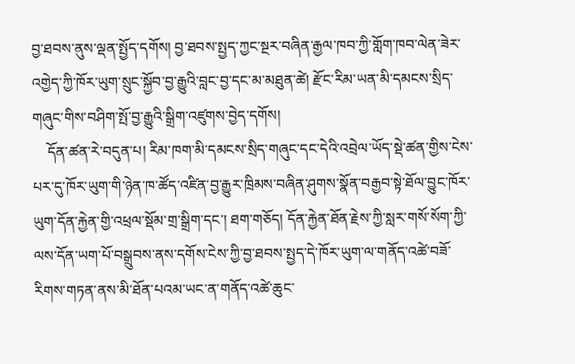བྱ་ཐབས་ནུས་ལྡན་སྤྱོད་དགོས། བྱ་ཐབས་སྤྱད་ཀྱང་སྔར་བཞིན་རྒྱལ་ཁབ་ཀྱི་གློག་ཁབ་ལེན་ཟེར་འགྱེད་ཀྱི་ཁོར་ཡུག་སྲུང་སྐྱོབ་བྱ་རྒྱུའི་བླང་བྱ་དང་མ་མཐུན་ཚེ། རྫོང་རིམ་ཡན་མི་དམངས་སྲིད་གཞུང་གིས་བཤིག་སྤོ་བྱ་རྒྱུའི་སྒྲིག་འཛུགས་བྱེད་དགོས།
    དོན་ཚན་རེ་བདུན་པ། རིམ་ཁག་མི་དམངས་སྲིད་གཞུང་དང་དེའི་འབྲེལ་ཡོད་སྡེ་ཚན་གྱིས་ངེས་པར་དུ་ཁོར་ཡུག་གི་ཉེན་ཁ་ཚོད་འཛིན་བྱ་རྒྱུར་ཁྲིམས་བཞིན་ཤུགས་སྣོན་བརྒྱབ་སྟེ་ཐོལ་བྱུང་ཁོར་ཡུག་དོན་རྐྱེན་གྱི་འཕྲལ་སྡོམ་གྲ་སྒྲིག་དང་། ཐག་གཅོད། དོན་རྐྱེན་ཐོན་རྗེས་ཀྱི་སླར་གསོ་སོག་ཀྱི་ལས་དོན་ཡག་པོ་བསྒྲུབས་ནས་དགོས་ངེས་ཀྱི་བྱ་ཐབས་སྤྱད་དེ་ཁོར་ཡུག་ལ་གནོད་འཚེ་བཟོ་རིགས་གཏན་ནས་མི་ཐོན་པའམ་ཡང་ན་གནོད་འཚེ་ཆུང་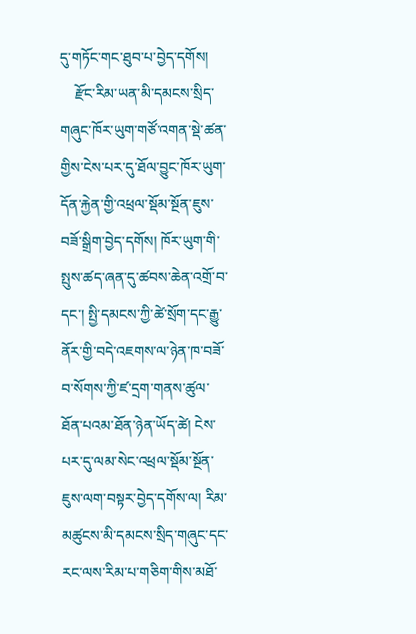དུ་གཏོང་གང་ཐུབ་པ་བྱེད་དགོས།
    རྫོང་རིམ་ཡན་མི་དམངས་སྲིད་གཞུང་ཁོར་ཡུག་གཙོ་འགན་སྡེ་ཚན་གྱིས་ངེས་པར་དུ་ཐོལ་བྱུང་ཁོར་ཡུག་དོན་རྐྱེན་གྱི་འཕྲལ་སྡོམ་སྔོན་ཇུས་བཟོ་སྒྲིག་བྱེད་དགོས། ཁོར་ཡུག་གི་སྤུས་ཚད་ཞན་དུ་ཚབས་ཆེན་འགྲོ་བ་དང་། སྤྱི་དམངས་ཀྱི་ཚེ་སྲོག་དང་རྒྱུ་ནོར་གྱི་བདེ་འཇགས་ལ་ཉེན་ཁ་བཟོ་བ་སོགས་ཀྱི་ཛ་དྲག་གནས་ཚུལ་ཐོན་པའམ་ཐོན་ཉེན་ཡོད་ཚེ། ངེས་པར་དུ་ལམ་སེང་འཕྲལ་སྡོམ་སྔོན་ཇུས་ལག་བསྟར་བྱེད་དགོས་ལ། རིམ་མཚུངས་མི་དམངས་སྲིད་གཞུང་དང་རང་ལས་རིམ་པ་གཅིག་གིས་མཐོ་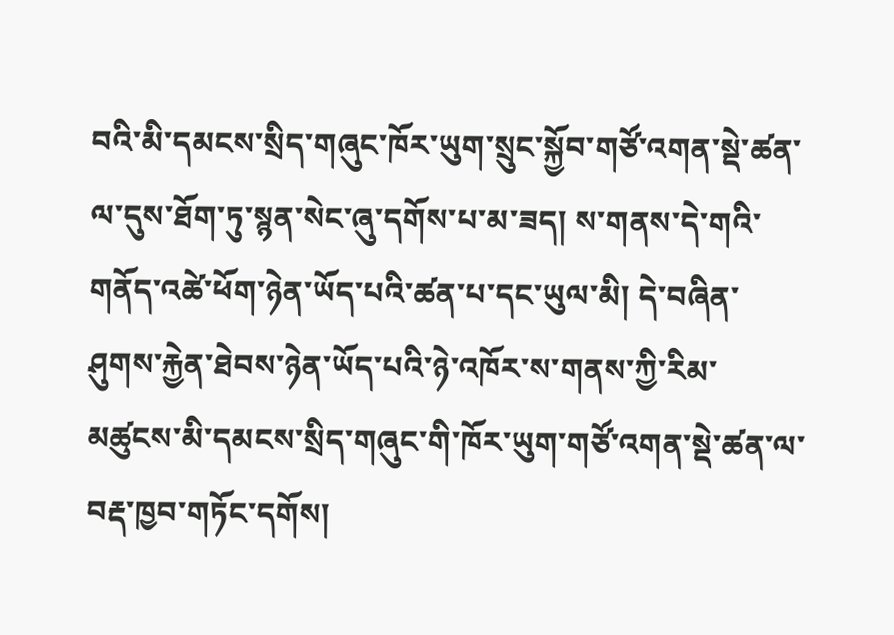བའི་མི་དམངས་སྲིད་གཞུང་ཁོར་ཡུག་སྲུང་སྐྱོབ་གཙོ་འགན་སྡེ་ཚན་ལ་དུས་ཐོག་ཏུ་སྙན་སེང་ཞུ་དགོས་པ་མ་ཟད། ས་གནས་དེ་གའི་གནོད་འཚེ་ཕོག་ཉེན་ཡོད་པའི་ཚན་པ་དང་ཡུལ་མི། དེ་བཞིན་ཤུགས་རྐྱེན་ཐེབས་ཉེན་ཡོད་པའི་ཉེ་འཁོར་ས་གནས་ཀྱི་རིམ་མཚུངས་མི་དམངས་སྲིད་གཞུང་གི་ཁོར་ཡུག་གཙོ་འགན་སྡེ་ཚན་ལ་བརྡ་ཁྱབ་གཏོང་དགོས།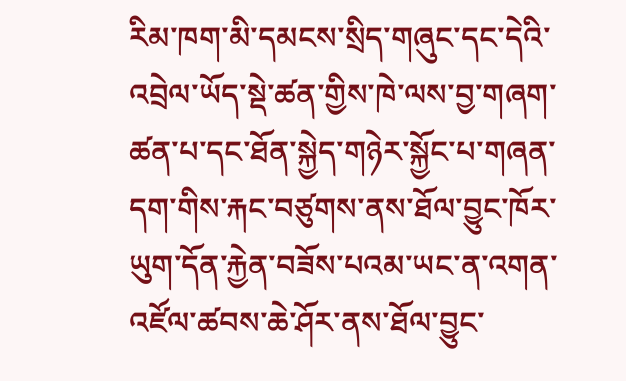རིམ་ཁག་མི་དམངས་སྲིད་གཞུང་དང་དེའི་འབྲེལ་ཡོད་སྡེ་ཚན་གྱིས་ཁེ་ལས་བྱ་གཞག་ཚན་པ་དང་ཐོན་སྐྱེད་གཉེར་སྐྱོང་པ་གཞན་དག་གིས་རྐང་བཙུགས་ནས་ཐོལ་བྱུང་ཁོར་ཡུག་དོན་རྐྱེན་བཟོས་པའམ་ཡང་ན་འགན་འཛོལ་ཚབས་ཆེ་ཤོར་ནས་ཐོལ་བྱུང་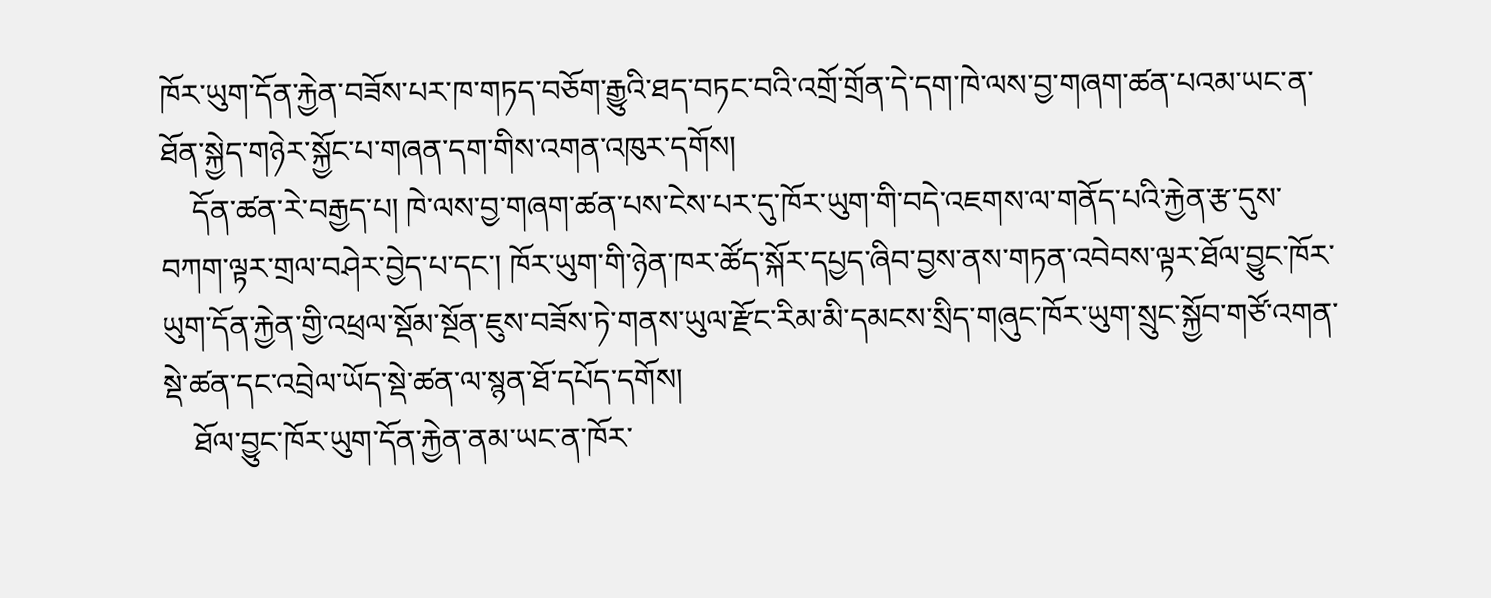ཁོར་ཡུག་དོན་རྐྱེན་བཟོས་པར་ཁ་གཏད་བཅོག་རྒྱུའི་ཐད་བཏང་བའི་འགྲོ་གྲོན་དེ་དག་ཁེ་ལས་བྱ་གཞག་ཚན་པའམ་ཡང་ན་ཐོན་སྐྱེད་གཉེར་སྐྱོང་པ་གཞན་དག་གིས་འགན་འཁུར་དགོས།
    དོན་ཚན་རེ་བརྒྱད་པ། ཁེ་ལས་བྱ་གཞག་ཚན་པས་ངེས་པར་དུ་ཁོར་ཡུག་གི་བདེ་འཇགས་ལ་གནོད་པའི་རྐྱེན་རྩ་དུས་བཀག་ལྟར་གྲལ་བཤེར་བྱེད་པ་དང་། ཁོར་ཡུག་གི་ཉེན་ཁར་ཚོད་སྐོར་དཔྱད་ཞིབ་བྱས་ནས་གཏན་འབེབས་ལྟར་ཐོལ་བྱུང་ཁོར་ཡུག་དོན་རྐྱེན་གྱི་འཕྲལ་སྡོམ་སྔོན་ཇུས་བཟོས་ཏེ་གནས་ཡུལ་རྫོང་རིམ་མི་དམངས་སྲིད་གཞུང་ཁོར་ཡུག་སྲུང་སྐྱོབ་གཙོ་འགན་སྡེ་ཚན་དང་འབྲེལ་ཡོད་སྡེ་ཚན་ལ་སྙན་ཐོ་དཔོད་དགོས།
    ཐོལ་བྱུང་ཁོར་ཡུག་དོན་རྐྱེན་ནམ་ཡང་ན་ཁོར་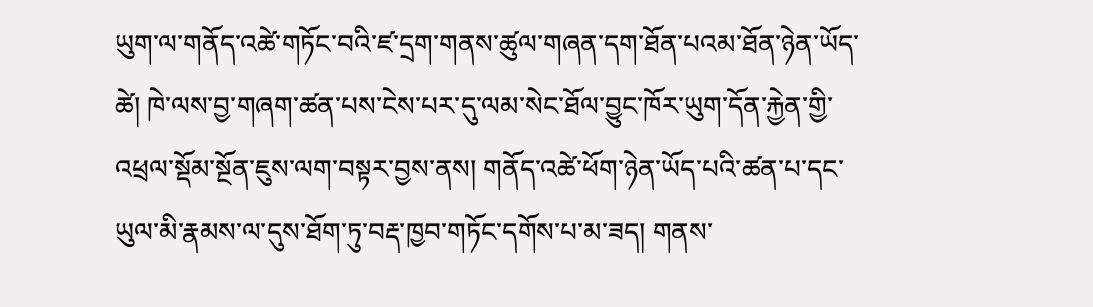ཡུག་ལ་གནོད་འཚེ་གཏོང་བའི་ཛ་དྲག་གནས་ཚུལ་གཞན་དག་ཐོན་པའམ་ཐོན་ཉེན་ཡོད་ཚེ། ཁེ་ལས་བྱ་གཞག་ཚན་པས་ངེས་པར་དུ་ལམ་སེང་ཐོལ་བྱུང་ཁོར་ཡུག་དོན་རྐྱེན་གྱི་འཕྲལ་སྡོམ་སྔོན་ཇུས་ལག་བསྟར་བྱས་ནས། གནོད་འཚེ་ཕོག་ཉེན་ཡོད་པའི་ཚན་པ་དང་ཡུལ་མི་རྣམས་ལ་དུས་ཐོག་ཏུ་བརྡ་ཁྱབ་གཏོང་དགོས་པ་མ་ཟད། གནས་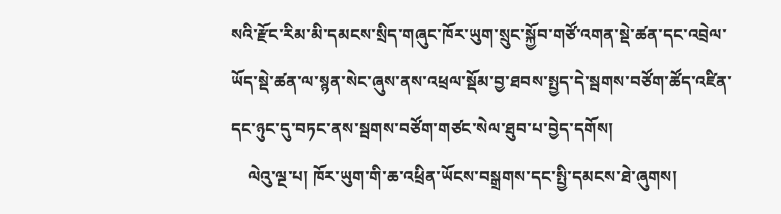སའི་རྫོང་རིམ་མི་དམངས་སྲིད་གཞུང་ཁོར་ཡུག་སྲུང་སྐྱོབ་གཙོ་འགན་སྡེ་ཚན་དང་འབྲེལ་ཡོད་སྡེ་ཚན་ལ་སྙན་སེང་ཞུས་ནས་འཕྲལ་སྡོམ་བྱ་ཐབས་སྤྱད་དེ་སྦགས་བཙོག་ཚོད་འཛིན་དང་ཉུང་དུ་བཏང་ནས་སྦགས་བཙོག་གཙང་སེལ་ཐུབ་པ་བྱེད་དགོས།
    ལེའུ་ལྔ་པ། ཁོར་ཡུག་གི་ཆ་འཕྲིན་ཡོངས་བསྒྲགས་དང་སྤྱི་དམངས་ཐེ་ཞུགས།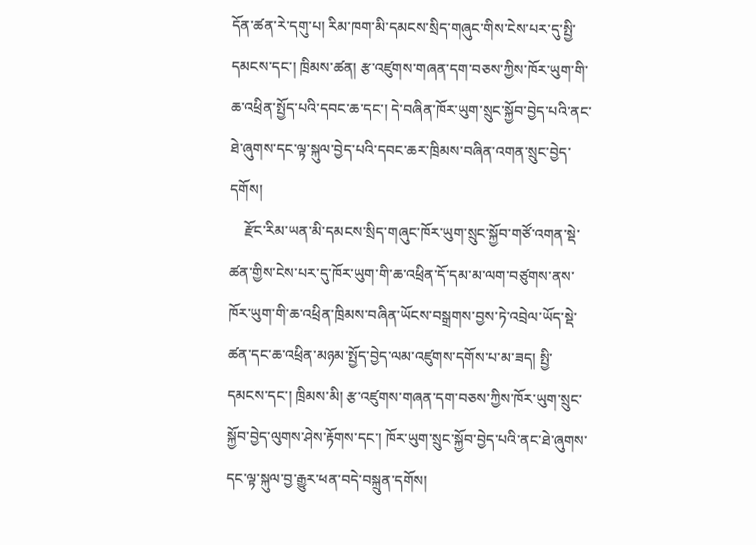དོན་ཚན་རེ་དགུ་པ། རིམ་ཁག་མི་དམངས་སྲིད་གཞུང་གིས་ངེས་པར་དུ་སྤྱི་དམངས་དང་། ཁྲིམས་ཚན། རྩ་འཛུགས་གཞན་དག་བཅས་ཀྱིས་ཁོར་ཡུག་གི་ཆ་འཕྲིན་སྤྱོད་པའི་དབང་ཆ་དང་། དེ་བཞིན་ཁོར་ཡུག་སྲུང་སྐྱོབ་བྱེད་པའི་ནང་ཐེ་ཞུགས་དང་ལྟ་སྐུལ་བྱེད་པའི་དབང་ཆར་ཁྲིམས་བཞིན་འགན་སྲུང་བྱེད་དགོས།
    རྫོང་རིམ་ཡན་མི་དམངས་སྲིད་གཞུང་ཁོར་ཡུག་སྲུང་སྐྱོབ་གཙོ་འགན་སྡེ་ཚན་གྱིས་ངེས་པར་དུ་ཁོར་ཡུག་གི་ཆ་འཕྲིན་དོ་དམ་མ་ལག་བཙུགས་ནས་ཁོར་ཡུག་གི་ཆ་འཕྲིན་ཁྲིམས་བཞིན་ཡོངས་བསྒྲགས་བྱས་ཏེ་འབྲེལ་ཡོད་སྡེ་ཚན་དང་ཆ་འཕྲིན་མཉམ་སྤྱོད་བྱེད་ལམ་འཛུགས་དགོས་པ་མ་ཟད། སྤྱི་དམངས་དང་། ཁྲིམས་མི། རྩ་འཛུགས་གཞན་དག་བཅས་ཀྱིས་ཁོར་ཡུག་སྲུང་སྐྱོབ་བྱེད་ལུགས་ཤེས་རྟོགས་དང་། ཁོར་ཡུག་སྲུང་སྐྱོབ་བྱེད་པའི་ནང་ཐེ་ཞུགས་དང་ལྟ་སྐུལ་བྱ་རྒྱུར་ཕན་བདེ་བསྐྲུན་དགོས།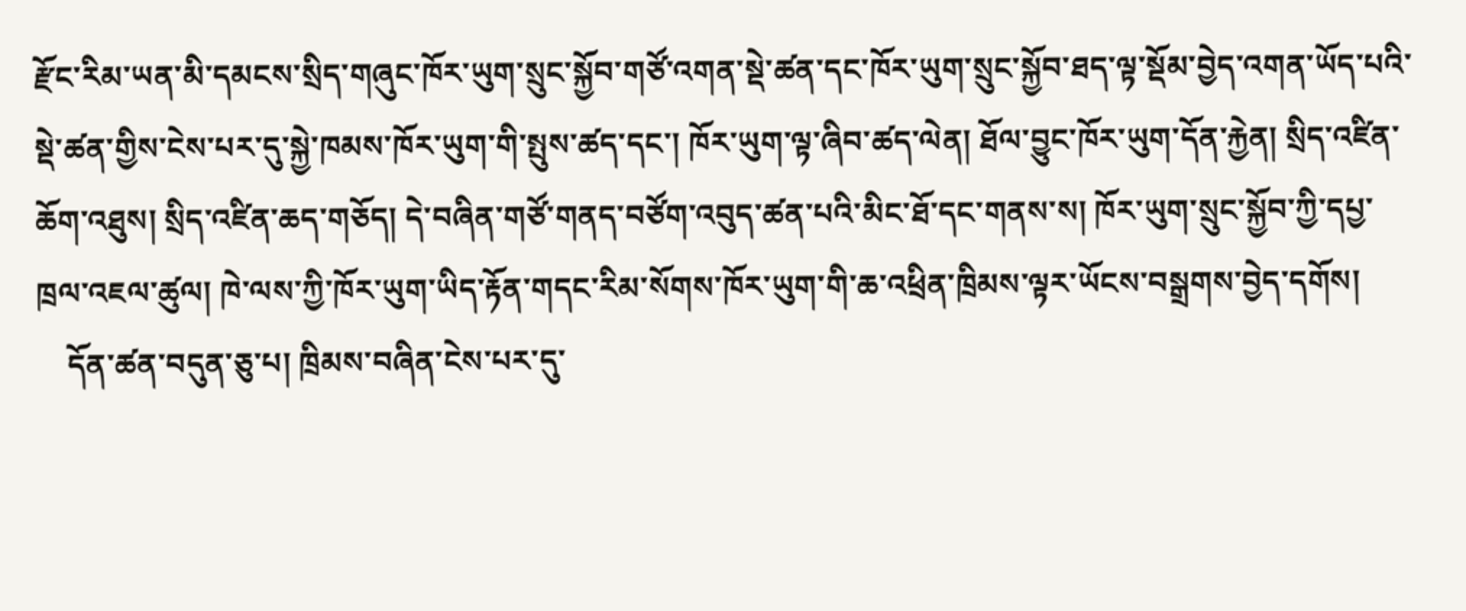རྫོང་རིམ་ཡན་མི་དམངས་སྲིད་གཞུང་ཁོར་ཡུག་སྲུང་སྐྱོབ་གཙོ་འགན་སྡེ་ཚན་དང་ཁོར་ཡུག་སྲུང་སྐྱོབ་ཐད་ལྟ་སྡོམ་བྱེད་འགན་ཡོད་པའི་སྡེ་ཚན་གྱིས་ངེས་པར་དུ་སྐྱེ་ཁམས་ཁོར་ཡུག་གི་སྤུས་ཚད་དང་། ཁོར་ཡུག་ལྟ་ཞིབ་ཚད་ལེན། ཐོལ་བྱུང་ཁོར་ཡུག་དོན་རྐྱེན། སྲིད་འཛིན་ཆོག་འཐུས། སྲིད་འཛིན་ཆད་གཅོད། དེ་བཞིན་གཙོ་གནད་བཙོག་འབུད་ཚན་པའི་མིང་ཐོ་དང་གནས་ས། ཁོར་ཡུག་སྲུང་སྐྱོབ་ཀྱི་དཔྱ་ཁྲལ་འཇལ་ཚུལ། ཁེ་ལས་ཀྱི་ཁོར་ཡུག་ཡིད་རྟོན་གདང་རིམ་སོགས་ཁོར་ཡུག་གི་ཆ་འཕྲིན་ཁྲིམས་ལྟར་ཡོངས་བསྒྲགས་བྱེད་དགོས།
    དོན་ཚན་བདུན་ཅུ་པ། ཁྲིམས་བཞིན་ངེས་པར་དུ་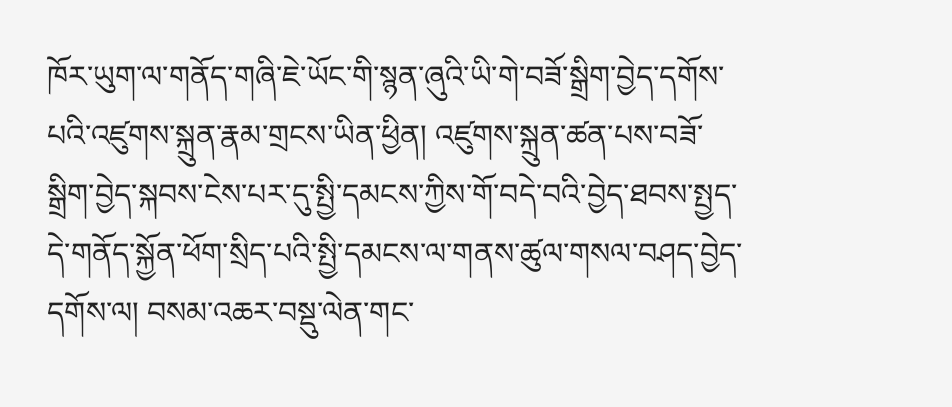ཁོར་ཡུག་ལ་གནོད་གཞི་ཇེ་ཡོང་གི་སྙན་ཞུའི་ཡི་གེ་བཟོ་སྒྲིག་བྱེད་དགོས་པའི་འཛུགས་སྐྲུན་རྣམ་གྲངས་ཡིན་ཕྱིན། འཛུགས་སྐྲུན་ཚན་པས་བཟོ་སྒྲིག་བྱེད་སྐབས་ངེས་པར་དུ་སྤྱི་དམངས་ཀྱིས་གོ་བདེ་བའི་བྱེད་ཐབས་སྤྱད་དེ་གནོད་སྐྱོན་ཕོག་སྲིད་པའི་སྤྱི་དམངས་ལ་གནས་ཚུལ་གསལ་བཤད་བྱེད་དགོས་ལ། བསམ་འཆར་བསྡུ་ལེན་གང་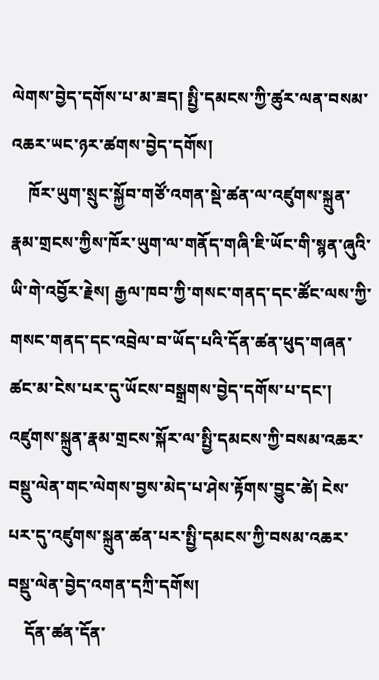ལེགས་བྱེད་དགོས་པ་མ་ཟད། སྤྱི་དམངས་ཀྱི་ཚུར་ལན་བསམ་འཆར་ཡང་ཉར་ཚགས་བྱེད་དགོས།
    ཁོར་ཡུག་སྲུང་སྐྱོབ་གཙོ་འགན་སྡེ་ཚན་ལ་འཛུགས་སྐྲུན་རྣམ་གྲངས་ཀྱིས་ཁོར་ཡུག་ལ་གནོད་གཞི་ཇི་ཡོང་གི་སྙན་ཞུའི་ཡི་གེ་འབྱོར་རྗེས། རྒྱལ་ཁབ་ཀྱི་གསང་གནད་དང་ཚོང་ལས་ཀྱི་གསང་གནད་དང་འབྲེལ་བ་ཡོད་པའི་དོན་ཚན་ཕུད་གཞན་ཚང་མ་ངེས་པར་དུ་ཡོངས་བསྒྲགས་བྱེད་དགོས་པ་དང་། འཛུགས་སྐྲུན་རྣམ་གྲངས་སྐོར་ལ་སྤྱི་དམངས་ཀྱི་བསམ་འཆར་བསྡུ་ལེན་གང་ལེགས་བྱས་མེད་པ་ཤེས་རྟོགས་བྱུང་ཚེ། ངེས་པར་དུ་འཛུགས་སྐྲུན་ཚན་པར་སྤྱི་དམངས་ཀྱི་བསམ་འཆར་བསྡུ་ལེན་བྱེད་འགན་དཀྲི་དགོས།
    དོན་ཚན་དོན་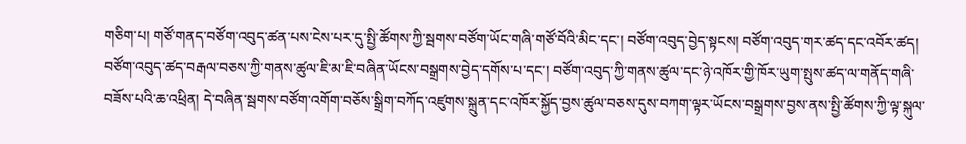གཅིག་པ། གཙོ་གནད་བཙོག་འབུད་ཚན་པས་ངེས་པར་དུ་སྤྱི་ཚོགས་ཀྱི་སྦགས་བཙོག་ཡོང་གཞི་གཙོ་བོའི་མིང་དང་། བཙོག་འབུད་བྱེད་སྟངས། བཙོག་འབུད་གར་ཚད་དང་འབོར་ཚད། བཙོག་འབུད་ཚད་བརྒལ་བཅས་ཀྱི་གནས་ཚུལ་ཇི་མ་ཇི་བཞིན་ཡོངས་བསྒྲགས་བྱེད་དགོས་པ་དང་། བཙོག་འབུད་ཀྱི་གནས་ཚུལ་དང་ཉེ་འཁོར་གྱི་ཁོར་ཡུག་སྤུས་ཚད་ལ་གནོད་གཞི་བཟོས་པའི་ཆ་འཕྲིན། དེ་བཞིན་སྦགས་བཙོག་འགོག་བཅོས་སྒྲིག་བཀོད་འཛུགས་སྐྲུན་དང་འཁོར་སྐྱོད་བྱས་ཚུལ་བཅས་དུས་བཀག་ལྟར་ཡོངས་བསྒྲགས་བྱས་ནས་སྤྱི་ཚོགས་ཀྱི་ལྟ་སྐུལ་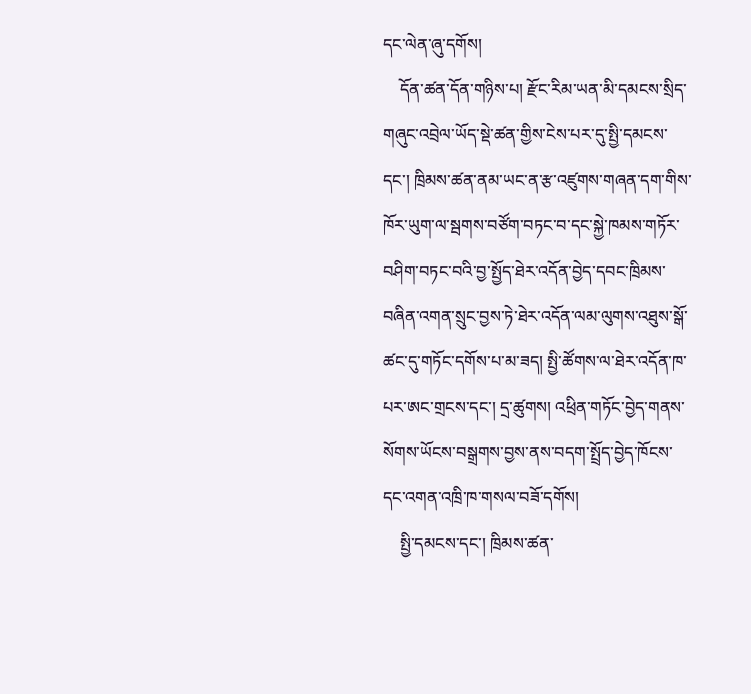དང་ལེན་ཞུ་དགོས།
    དོན་ཚན་དོན་གཉིས་པ། རྫོང་རིམ་ཡན་མི་དམངས་སྲིད་གཞུང་འབྲེལ་ཡོད་སྡེ་ཚན་གྱིས་ངེས་པར་དུ་སྤྱི་དམངས་དང་། ཁྲིམས་ཚན་ནམ་ཡང་ན་རྩ་འཛུགས་གཞན་དག་གིས་ཁོར་ཡུག་ལ་སྦགས་བཙོག་བཏང་བ་དང་སྐྱེ་ཁམས་གཏོར་བཤིག་བཏང་བའི་བྱ་སྤྱོད་ཐེར་འདོན་བྱེད་དབང་ཁྲིམས་བཞིན་འགན་སྲུང་བྱས་ཏེ་ཐེར་འདོན་ལམ་ལུགས་འཐུས་སྒོ་ཚང་དུ་གཏོང་དགོས་པ་མ་ཟད། སྤྱི་ཚོགས་ལ་ཐེར་འདོན་ཁ་པར་ཨང་གྲངས་དང་། དྲ་ཚུགས། འཕྲིན་གཏོང་བྱེད་གནས་སོགས་ཡོངས་བསྒྲགས་བྱས་ནས་བདག་སྤྲོད་བྱེད་ཁོངས་དང་འགན་འཁྲི་ཁ་གསལ་བཟོ་དགོས།
    སྤྱི་དམངས་དང་། ཁྲིམས་ཚན་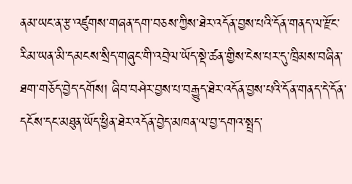ནམ་ཡང་ན་རྩ་འཛུགས་གཞན་དག་བཅས་ཀྱིས་ཐེར་འདོན་བྱས་པའི་དོན་གནད་ལ་རྫོང་རིམ་ཡན་མི་དམངས་སྲིད་གཞུང་གི་འབྲེལ་ཡོད་སྡེ་ཚན་གྱིས་ངེས་པར་དུ་ཁྲིམས་བཞིན་ཐག་གཅོད་བྱེད་དགོས། ཞིབ་བཤེར་བྱས་པ་བརྒྱུད་ཐེར་འདོན་བྱས་པའི་དོན་གནད་དེ་དོན་དངོས་དང་མཐུན་ཡོད་ཕྱིན་ཐེར་འདོན་བྱེད་མཁན་ལ་བྱ་དགའ་སྤྲད་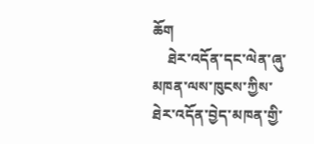ཆོག
    ཐེར་འདོན་དང་ལེན་ཞུ་མཁན་ལས་ཁུངས་ཀྱིས་ཐེར་འདོན་བྱེད་མཁན་གྱི་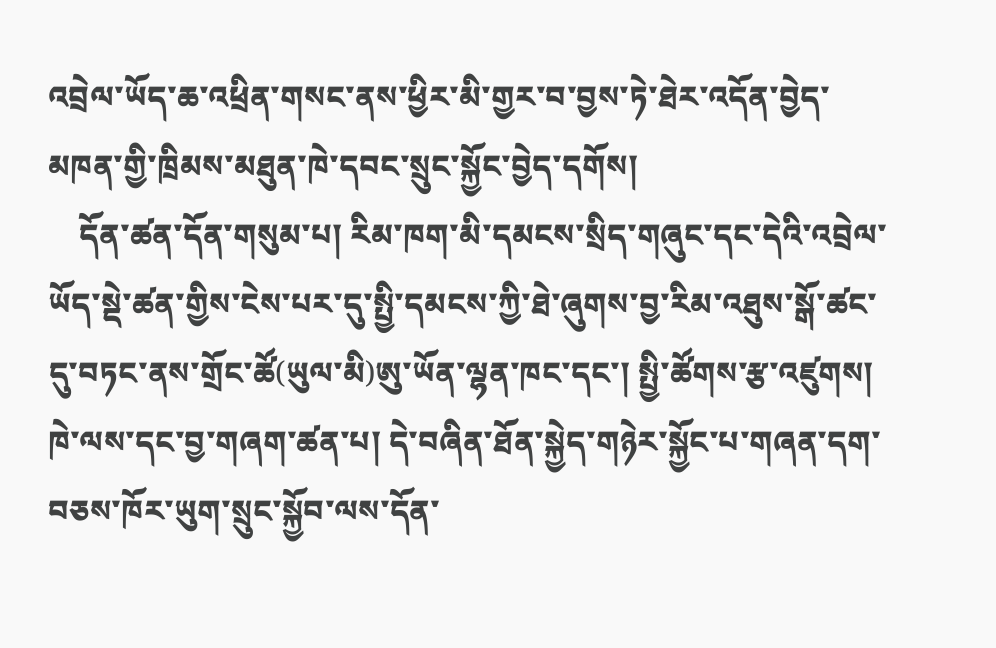འབྲེལ་ཡོད་ཆ་འཕྲིན་གསང་ནས་ཕྱིར་མི་གྱར་བ་བྱས་ཏེ་ཐེར་འདོན་བྱེད་མཁན་གྱི་ཁྲིམས་མཐུན་ཁེ་དབང་སྲུང་སྐྱོང་བྱེད་དགོས།
    དོན་ཚན་དོན་གསུམ་པ། རིམ་ཁག་མི་དམངས་སྲིད་གཞུང་དང་དེའི་འབྲེལ་ཡོད་སྡེ་ཚན་གྱིས་ངེས་པར་དུ་སྤྱི་དམངས་ཀྱི་ཐེ་ཞུགས་བྱ་རིམ་འཐུས་སྒོ་ཚང་དུ་བཏང་ནས་གྲོང་ཚོ(ཡུལ་མི)ཨུ་ཡོན་ལྷན་ཁང་དང་། སྤྱི་ཚོགས་རྩ་འཛུགས། ཁེ་ལས་དང་བྱ་གཞག་ཚན་པ། དེ་བཞིན་ཐོན་སྐྱེད་གཉེར་སྐྱོང་པ་གཞན་དག་བཅས་ཁོར་ཡུག་སྲུང་སྐྱོབ་ལས་དོན་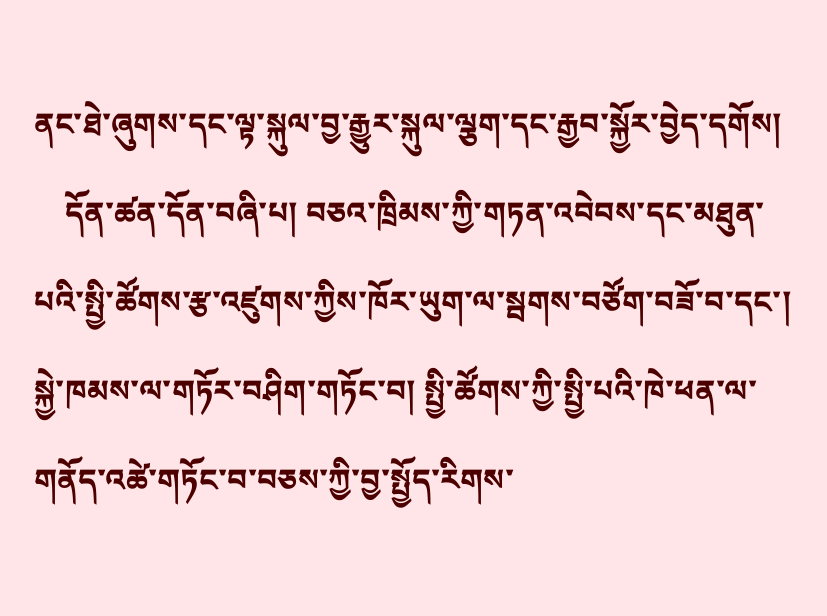ནང་ཐེ་ཞུགས་དང་ལྟ་སྐུལ་བྱ་རྒྱུར་སྐུལ་ལྕག་དང་རྒྱབ་སྐྱོར་བྱེད་དགོས།
    དོན་ཚན་དོན་བཞི་པ། བཅའ་ཁྲིམས་ཀྱི་གཏན་འབེབས་དང་མཐུན་པའི་སྤྱི་ཚོགས་རྩ་འཛུགས་ཀྱིས་ཁོར་ཡུག་ལ་སྦགས་བཙོག་བཟོ་བ་དང་། སྐྱེ་ཁམས་ལ་གཏོར་བཤིག་གཏོང་བ། སྤྱི་ཚོགས་ཀྱི་སྤྱི་པའི་ཁེ་ཕན་ལ་གནོད་འཚེ་གཏོང་བ་བཅས་ཀྱི་བྱ་སྤྱོད་རིགས་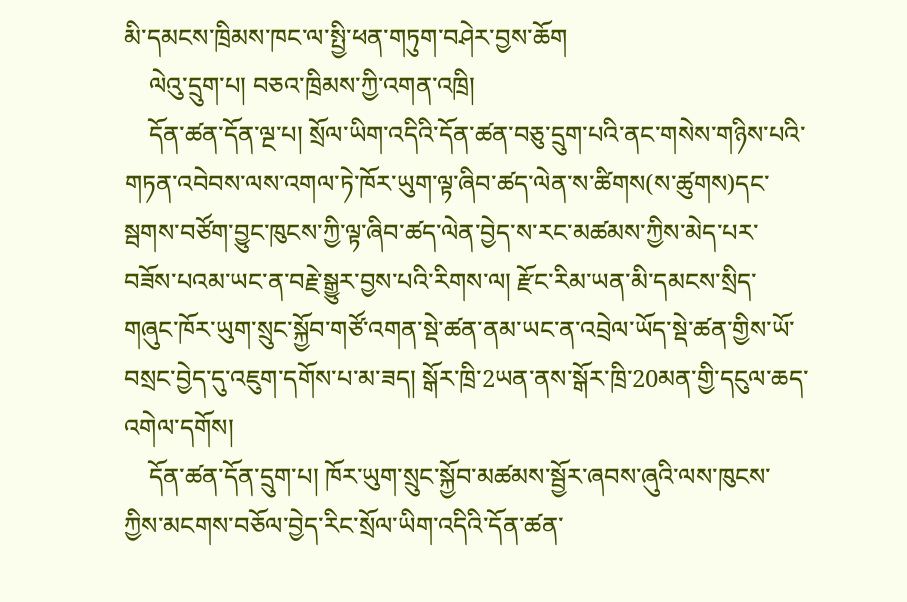མི་དམངས་ཁྲིམས་ཁང་ལ་སྤྱི་ཕན་གཏུག་བཤེར་བྱས་ཆོག
    ལེའུ་དྲུག་པ། བཅའ་ཁྲིམས་ཀྱི་འགན་འཁྲི།
    དོན་ཚན་དོན་ལྔ་པ། སྲོལ་ཡིག་འདིའི་དོན་ཚན་བཅུ་དྲུག་པའི་ནང་གསེས་གཉིས་པའི་གཏན་འབེབས་ལས་འགལ་ཏེ་ཁོར་ཡུག་ལྟ་ཞིབ་ཚད་ལེན་ས་ཚིགས(ས་ཚུགས)དང་སྦགས་བཙོག་བྱུང་ཁུངས་ཀྱི་ལྟ་ཞིབ་ཚད་ལེན་བྱེད་ས་རང་མཚམས་ཀྱིས་མེད་པར་བཟོས་པའམ་ཡང་ན་བརྗེ་སྒྱུར་བྱས་པའི་རིགས་ལ། རྫོང་རིམ་ཡན་མི་དམངས་སྲིད་གཞུང་ཁོར་ཡུག་སྲུང་སྐྱོབ་གཙོ་འགན་སྡེ་ཚན་ནམ་ཡང་ན་འབྲེལ་ཡོད་སྡེ་ཚན་གྱིས་ཡོ་བསྲང་བྱེད་དུ་འཇུག་དགོས་པ་མ་ཟད། སྒོར་ཁྲི་2ཡན་ནས་སྒོར་ཁྲི་20མན་གྱི་དངུལ་ཆད་འགེལ་དགོས།
    དོན་ཚན་དོན་དྲུག་པ། ཁོར་ཡུག་སྲུང་སྐྱོབ་མཚམས་སྦྱོར་ཞབས་ཞུའི་ལས་ཁུངས་ཀྱིས་མངགས་བཅོལ་བྱེད་རིང་སྲོལ་ཡིག་འདིའི་དོན་ཚན་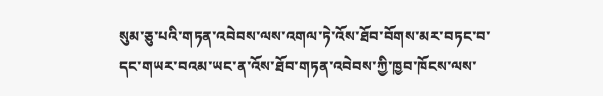སུམ་ཅུ་པའི་གཏན་འབེབས་ལས་འགལ་ཏེ་འོས་ཐོབ་བོགས་མར་བཏང་བ་དང་གཡར་བའམ་ཡང་ན་འོས་ཐོབ་གཏན་འབེབས་ཀྱི་ཁྱབ་ཁོངས་ལས་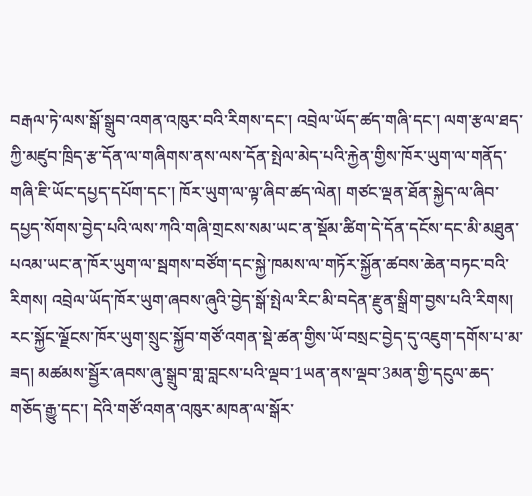བརྒལ་ཏེ་ལས་སྒོ་སྒྲུབ་འགན་འཁུར་བའི་རིགས་དང་། འབྲེལ་ཡོད་ཚད་གཞི་དང་། ལག་རྩལ་ཐད་ཀྱི་མཛུབ་ཁྲིད་རྩ་དོན་ལ་གཞིགས་ནས་ལས་དོན་སྤེལ་མེད་པའི་རྐྱེན་གྱིས་ཁོར་ཡུག་ལ་གནོད་གཞི་ཇི་ཡོང་དཔྱད་དཔོག་དང་། ཁོར་ཡུག་ལ་ལྟ་ཞིབ་ཚད་ལེན། གཙང་ལྡན་ཐོན་སྐྱེད་ལ་ཞིབ་དཔྱད་སོགས་བྱེད་པའི་ལས་ཀའི་གཞི་གྲངས་སམ་ཡང་ན་སྡོམ་ཚིག་དེ་དོན་དངོས་དང་མི་མཐུན་པའམ་ཡང་ན་ཁོར་ཡུག་ལ་སྦགས་བཙོག་དང་སྐྱེ་ཁམས་ལ་གཏོར་སྐྱོན་ཚབས་ཆེན་བཏང་བའི་རིགས། འབྲེལ་ཡོད་ཁོར་ཡུག་ཞབས་ཞུའི་བྱེད་སྒོ་སྤེལ་རིང་མི་བདེན་རྫུན་སྒྲིག་བྱས་པའི་རིགས། རང་སྐྱོང་ལྗོངས་ཁོར་ཡུག་སྲུང་སྐྱོབ་གཙོ་འགན་སྡེ་ཚན་གྱིས་ཡོ་བསྲང་བྱེད་དུ་འཇུག་དགོས་པ་མ་ཟད། མཚམས་སྦྱོར་ཞབས་ཞུ་སྒྲུབ་གླ་བླངས་པའི་ལྡབ་1ཡན་ནས་ལྡབ་3མན་གྱི་དངུལ་ཆད་གཅོད་རྒྱུ་དང་། དེའི་གཙོ་འགན་འཁུར་མཁན་ལ་སྒོར་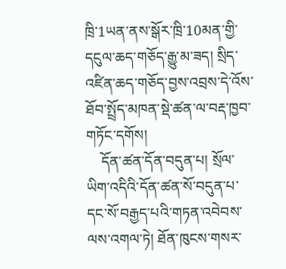ཁྲི་1ཡན་ནས་སྒོར་ཁྲི་10མན་གྱི་དངུལ་ཆད་གཅོད་རྒྱུ་མ་ཟད། སྲིད་འཛིན་ཆད་གཅོད་བྱས་འབྲས་དེ་འོས་ཐོབ་སྤྲོད་མཁན་སྡེ་ཚན་ལ་བརྡ་ཁྱབ་གཏོང་དགོས།
    དོན་ཚན་དོན་བདུན་པ། སྲོལ་ཡིག་འདིའི་དོན་ཚན་སོ་བདུན་པ་དང་སོ་བརྒྱད་པའི་གཏན་འབེབས་ལས་འགལ་ཏེ། ཐོན་ཁུངས་གསར་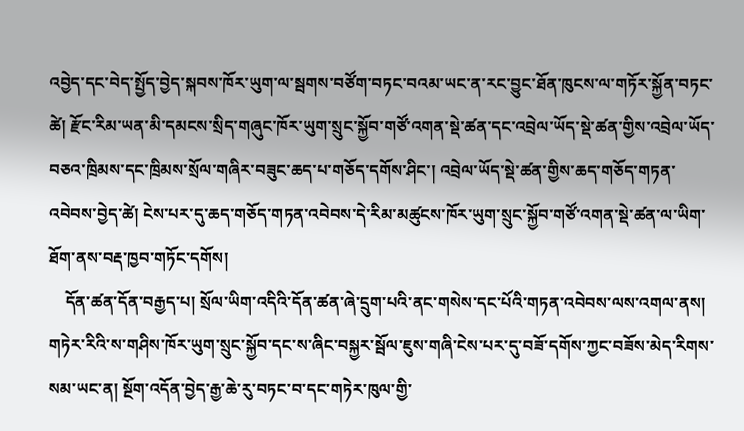འབྱེད་དང་བེད་སྤྱོད་བྱེད་སྐབས་ཁོར་ཡུག་ལ་སྦགས་བཙོག་བཏང་བའམ་ཡང་ན་རང་བྱུང་ཐོན་ཁུངས་ལ་གཏོར་སྐྱོན་བཏང་ཚེ། རྫོང་རིམ་ཡན་མི་དམངས་སྲིད་གཞུང་ཁོར་ཡུག་སྲུང་སྐྱོབ་གཙོ་འགན་སྡེ་ཚན་དང་འབྲེལ་ཡོད་སྡེ་ཚན་གྱིས་འབྲེལ་ཡོད་བཅའ་ཁྲིམས་དང་ཁྲིམས་སྲོལ་གཞིར་བཟུང་ཆད་པ་གཅོད་དགོས་ཤིང་། འབྲེལ་ཡོད་སྡེ་ཚན་གྱིས་ཆད་གཅོད་གཏན་འབེབས་བྱེད་ཚེ། ངེས་པར་དུ་ཆད་གཅོད་གཏན་འབེབས་དེ་རིམ་མཚུངས་ཁོར་ཡུག་སྲུང་སྐྱོབ་གཙོ་འགན་སྡེ་ཚན་ལ་ཡིག་ཐོག་ནས་བརྡ་ཁྱབ་གཏོང་དགོས།
    དོན་ཚན་དོན་བརྒྱད་པ། སྲོལ་ཡིག་འདིའི་དོན་ཚན་ཞེ་དྲུག་པའི་ནང་གསེས་དང་པོའི་གཏན་འབེབས་ལས་འགལ་ནས། གཏེར་རིའི་ས་གཤིས་ཁོར་ཡུག་སྲུང་སྐྱོབ་དང་ས་ཞིང་བསྐྱར་སྦོལ་ཇུས་གཞི་ངེས་པར་དུ་བཟོ་དགོས་ཀྱང་བཟོས་མེད་རིགས་སམ་ཡང་ན། སྔོག་འདོན་བྱེད་རྒྱ་ཆེ་རུ་བཏང་བ་དང་གཏེར་ཁུལ་གྱི་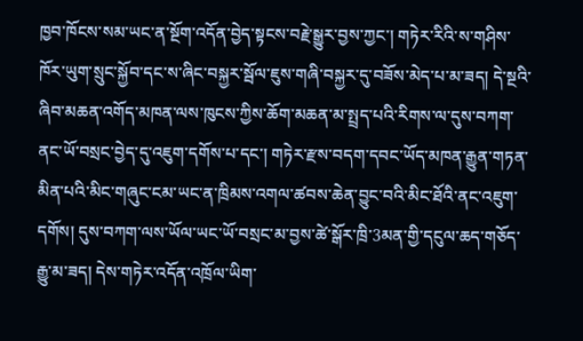ཁྱབ་ཁོངས་སམ་ཡང་ན་སྔོག་འདོན་བྱེད་སྟངས་བརྗེ་སྒྱུར་བྱས་ཀྱང་། གཏེར་རིའི་ས་གཤིས་ཁོར་ཡུག་སྲུང་སྐྱོབ་དང་ས་ཞིང་བསྐྱར་སྦོལ་ཇུས་གཞི་བསྐྱར་དུ་བཟོས་མེད་པ་མ་ཟད། དེ་སྔའི་ཞིབ་མཆན་འགོད་མཁན་ལས་ཁུངས་ཀྱིས་ཆོག་མཆན་མ་སྤྲད་པའི་རིགས་ལ་དུས་བཀག་ནང་ཡོ་བསྲང་བྱེད་དུ་འཇུག་དགོས་པ་དང་། གཏེར་རྫས་བདག་དབང་ཡོད་མཁན་རྒྱུན་གཏན་མིན་པའི་མིང་གཞུང་ངམ་ཡང་ན་ཁྲིམས་འགལ་ཚབས་ཆེན་བྱུང་བའི་མིང་ཐོའི་ནང་འཇུག་དགོས། དུས་བཀག་ལས་ཡོལ་ཡང་ཡོ་བསྲང་མ་བྱས་ཚེ་སྒོར་ཁྲི་3མན་གྱི་དངུལ་ཆད་གཅོད་རྒྱུ་མ་ཟད། དེས་གཏེར་འདོན་འཁྲོལ་ཡིག་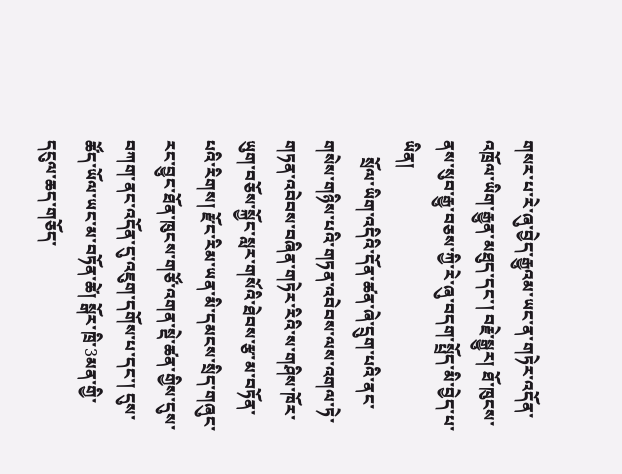གསར་པ་རེ་ཞུ་བྱེད་རྒྱུའམ་ཡང་ན་གཏེར་འདོན་འཁྲོལ་ཡིག་རྒྱུན་མཐུད་དང་། བརྗེ་སྒྱུར། ཐོ་ཁུངས་ནས་སུབ་རྒྱུ་བཅས་ཀྱི་རེ་ཞུ་བདག་སྤྲོད་མི་བྱེད་པ་ཡིན།
    སྲོལ་ཡིག་འདིའི་དོན་ཚན་ཞེ་དྲུག་པའི་ནང་གསེས་གཉིས་པའི་གཏན་འབེབས་ལས་འགལ་ཏེ་གཏན་འབེབས་བཞིན་གཏེར་རིའི་ས་གཤིས་ཁོར་ཡུག་བཅོས་སྐྱོང་སླར་གསོའི་ཐེབས་རྩ་མ་བཏོན་པའི་རིགས། རྫོང་རིམ་ཡན་མི་དམངས་སྲིད་གཞུང་རང་བྱུང་ཐོན་ཁུངས་གཙོ་འགན་སྡེ་ཚན་གྱིས་དུས་བཀག་ནང་འདོན་དུ་འཇུག་དགོས་པ་དང་། དུས་ཚོད་ཡོལ་ཡང་མ་བཏོན་ཚེ། སྒོར་ཁྲི་3མན་གྱི་དངུལ་ཆད་གཅོད་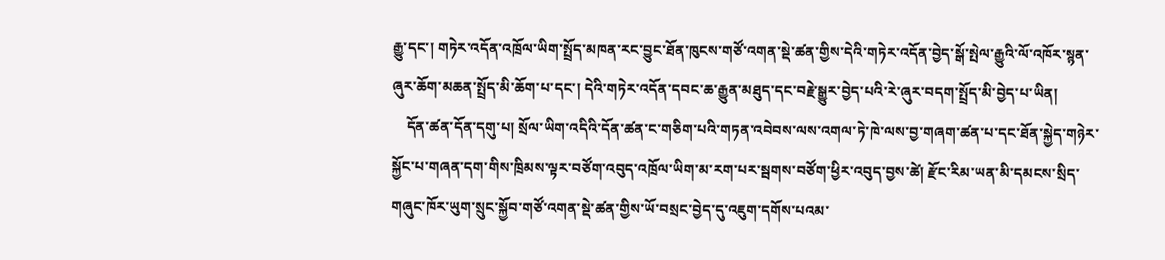རྒྱུ་དང་། གཏེར་འདོན་འཁྲོལ་ཡིག་སྤྲོད་མཁན་རང་བྱུང་ཐོན་ཁུངས་གཙོ་འགན་སྡེ་ཚན་གྱིས་དེའི་གཏེར་འདོན་བྱེད་སྒོ་སྤེལ་རྒྱུའི་ལོ་འཁོར་སྙན་ཞུར་ཆོག་མཆན་སྤྲོད་མི་ཆོག་པ་དང་། དེའི་གཏེར་འདོན་དབང་ཆ་རྒྱུན་མཐུད་དང་བརྗེ་སྒྱུར་བྱེད་པའི་རེ་ཞུར་བདག་སྤྲོད་མི་བྱེད་པ་ཡིན།
    དོན་ཚན་དོན་དགུ་པ། སྲོལ་ཡིག་འདིའི་དོན་ཚན་ང་གཅིག་པའི་གཏན་འབེབས་ལས་འགལ་ཏེ་ཁེ་ལས་བྱ་གཞག་ཚན་པ་དང་ཐོན་སྐྱེད་གཉེར་སྐྱོང་པ་གཞན་དག་གིས་ཁྲིམས་ལྟར་བཙོག་འབུད་འཁྲོལ་ཡིག་མ་རག་པར་སྦགས་བཙོག་ཕྱིར་འབུད་བྱས་ཚེ། རྫོང་རིམ་ཡན་མི་དམངས་སྲིད་གཞུང་ཁོར་ཡུག་སྲུང་སྐྱོབ་གཙོ་འགན་སྡེ་ཚན་གྱིས་ཡོ་བསྲང་བྱེད་དུ་འཇུག་དགོས་པའམ་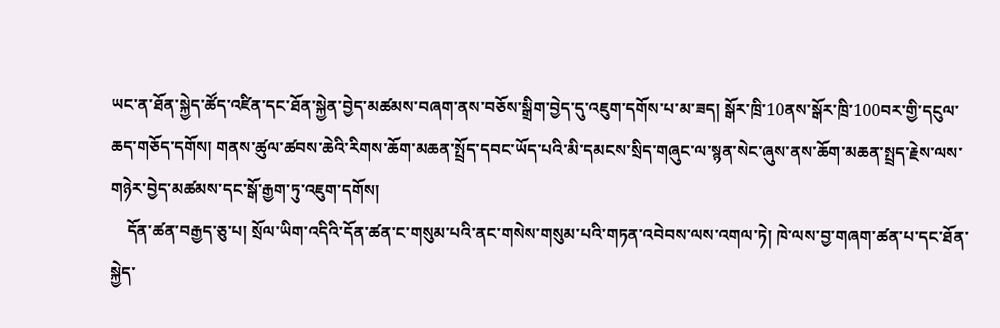ཡང་ན་ཐོན་སྐྱེད་ཚོད་འཛིན་དང་ཐོན་སྐྱེན་བྱེད་མཚམས་བཞག་ནས་བཅོས་སྒྲིག་བྱེད་དུ་འཇུག་དགོས་པ་མ་ཟད། སྒོར་ཁྲི་10ནས་སྒོར་ཁྲི་100བར་གྱི་དངུལ་ཆད་གཅོད་དགོས། གནས་ཚུལ་ཚབས་ཆེའི་རིགས་ཆོག་མཆན་སྤྲོད་དབང་ཡོད་པའི་མི་དམངས་སྲིད་གཞུང་ལ་སྙན་སེང་ཞུས་ནས་ཆོག་མཆན་སྤྲད་རྗེས་ལས་གཉེར་བྱེད་མཚམས་དང་སྒོ་རྒྱག་ཏུ་འཇུག་དགོས།
    དོན་ཚན་བརྒྱད་ཅུ་པ། སྲོལ་ཡིག་འདིའི་དོན་ཚན་ང་གསུམ་པའི་ནང་གསེས་གསུམ་པའི་གཏན་འབེབས་ལས་འགལ་ཏེ། ཁེ་ལས་བྱ་གཞག་ཚན་པ་དང་ཐོན་སྐྱེད་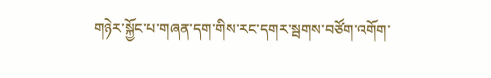གཉེར་སྐྱོང་པ་གཞན་དག་གིས་རང་དགར་སྦགས་བཙོག་འགོག་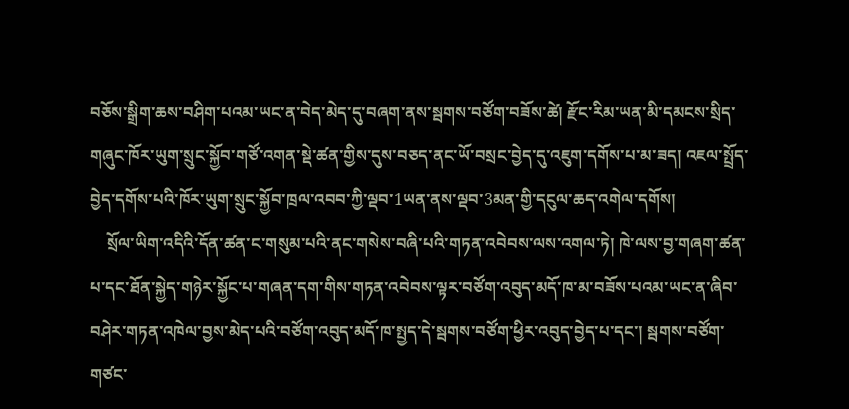བཅོས་སྒྲིག་ཆས་བཤིག་པའམ་ཡང་ན་བེད་མེད་དུ་བཞག་ནས་སྦགས་བཙོག་བཟོས་ཚེ། རྫོང་རིམ་ཡན་མི་དམངས་སྲིད་གཞུང་ཁོར་ཡུག་སྲུང་སྐྱོབ་གཙོ་འགན་སྡེ་ཚན་གྱིས་དུས་བཅད་ནང་ཡོ་བསྲང་བྱེད་དུ་འཇུག་དགོས་པ་མ་ཟད། འཇལ་སྤྲོད་བྱེད་དགོས་པའི་ཁོར་ཡུག་སྲུང་སྐྱོབ་ཁྲལ་འབབ་ཀྱི་ལྡབ་1ཡན་ནས་ལྡབ་3མན་གྱི་དངུལ་ཆད་འགེལ་དགོས།
    སྲོལ་ཡིག་འདིའི་དོན་ཚན་ང་གསུམ་པའི་ནང་གསེས་བཞི་པའི་གཏན་འབེབས་ལས་འགལ་ཏེ། ཁེ་ལས་བྱ་གཞག་ཚན་པ་དང་ཐོན་སྐྱེད་གཉེར་སྐྱོང་པ་གཞན་དག་གིས་གཏན་འབེབས་ལྟར་བཙོག་འབུད་མདོ་ཁ་མ་བཟོས་པའམ་ཡང་ན་ཞིབ་བཤེར་གཏན་འཁེལ་བྱས་མེད་པའི་བཙོག་འབུད་མདོ་ཁ་སྤྱད་དེ་སྦགས་བཙོག་ཕྱིར་འབུད་བྱེད་པ་དང་། སྦགས་བཙོག་གཙང་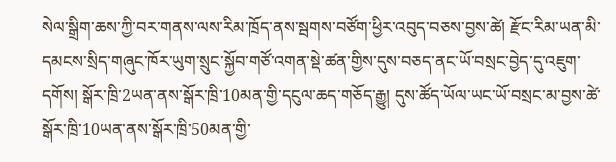སེལ་སྒྲིག་ཆས་ཀྱི་བར་གནས་ལས་རིམ་ཁྲོད་ནས་སྦགས་བཙོག་ཕྱིར་འབུད་བཅས་བྱས་ཚེ། རྫོང་རིམ་ཡན་མི་དམངས་སྲིད་གཞུང་ཁོར་ཡུག་སྲུང་སྐྱོབ་གཙོ་འགན་སྡེ་ཚན་གྱིས་དུས་བཅད་ནང་ཡོ་བསྲང་བྱེད་དུ་འཇུག་དགོས། སྒོར་ཁྲི་2ཡན་ནས་སྒོར་ཁྲི་10མན་གྱི་དངུལ་ཆད་གཅོད་རྒྱུ། དུས་ཚོད་ཡོལ་ཡང་ཡོ་བསྲང་མ་བྱས་ཚེ་སྒོར་ཁྲི་10ཡན་ནས་སྒོར་ཁྲི་50མན་གྱི་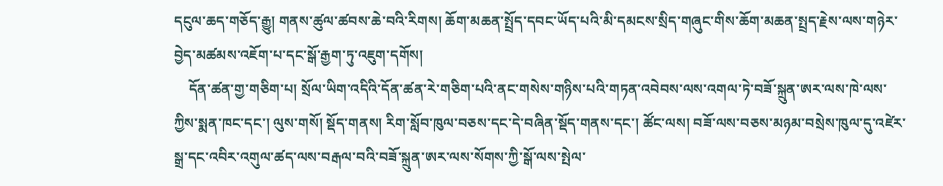དངུལ་ཆད་གཅོད་རྒྱུ། གནས་ཚུལ་ཚབས་ཆེ་བའི་རིགས། ཆོག་མཆན་སྤྲོད་དབང་ཡོད་པའི་མི་དམངས་སྲིད་གཞུང་གིས་ཆོག་མཆན་སྤྲད་རྗེས་ལས་གཉེར་བྱེད་མཚམས་འཇོག་པ་དང་སྒོ་རྒྱག་ཏུ་འཇུག་དགོས།
    དོན་ཚན་གྱ་གཅིག་པ། སྲོལ་ཡིག་འདིའི་དོན་ཚན་རེ་གཅིག་པའི་ནང་གསེས་གཉིས་པའི་གཏན་འབེབས་ལས་འགལ་ཏེ་བཟོ་སྐྲུན་ཨར་ལས་ཁེ་ལས་ཀྱིས་སྨན་ཁང་དང་། ལུས་གསོ། སྡོད་གནས། རིག་སློབ་ཁུལ་བཅས་དང་དེ་བཞིན་སྡོད་གནས་དང་། ཚོང་ལས། བཟོ་ལས་བཅས་མཉམ་བསྲེས་ཁུལ་དུ་འཛེར་སྒྲ་དང་འབིར་འགུལ་ཚད་ལས་བརྒལ་བའི་བཟོ་སྐྲུན་ཨར་ལས་སོགས་ཀྱི་སྒོ་ལས་སྤེལ་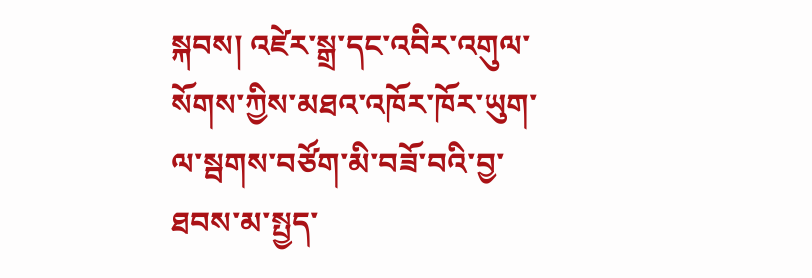སྐབས། འཛེར་སྒྲ་དང་འབིར་འགུལ་སོགས་ཀྱིས་མཐའ་འཁོར་ཁོར་ཡུག་ལ་སྦགས་བཙོག་མི་བཟོ་བའི་བྱ་ཐབས་མ་སྤྱད་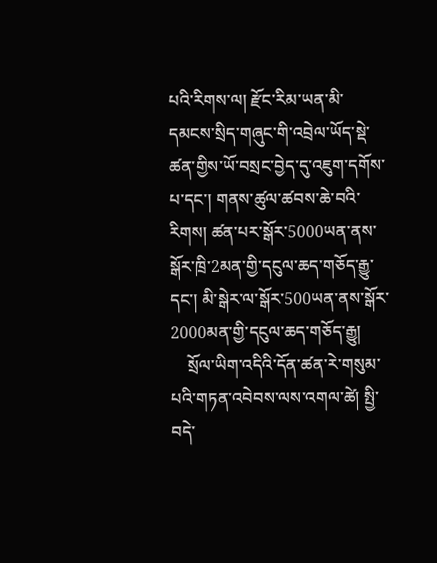པའི་རིགས་ལ། རྫོང་རིམ་ཡན་མི་དམངས་སྲིད་གཞུང་གི་འབྲེལ་ཡོད་སྡེ་ཚན་གྱིས་ཡོ་བསྲང་བྱེད་དུ་འཇུག་དགོས་པ་དང་། གནས་ཚུལ་ཚབས་ཆེ་བའི་རིགས། ཚན་པར་སྒོར་5000ཡན་ནས་སྒོར་ཁྲི་2མན་གྱི་དངུལ་ཆད་གཅོད་རྒྱུ་དང་། མི་སྒེར་ལ་སྒོར་500ཡན་ནས་སྒོར་2000མན་གྱི་དངུལ་ཆད་གཅོད་རྒྱུ།
    སྲོལ་ཡིག་འདིའི་དོན་ཚན་རེ་གསུམ་པའི་གཏན་འབེབས་ལས་འགལ་ཚེ། སྤྱི་བདེ་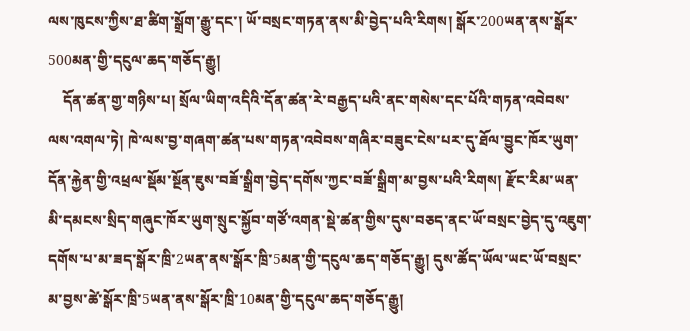ལས་ཁུངས་ཀྱིས་ཐ་ཚིག་སྒྲོག་རྒྱུ་དང་། ཡོ་བསྲང་གཏན་ནས་མི་བྱེད་པའི་རིགས། སྒོར་200ཡན་ནས་སྒོར་500མན་གྱི་དངུལ་ཆད་གཅོད་རྒྱུ།
    དོན་ཚན་གྱ་གཉིས་པ། སྲོལ་ཡིག་འདིའི་དོན་ཚན་རེ་བརྒྱད་པའི་ནང་གསེས་དང་པོའི་གཏན་འབེབས་ལས་འགལ་ཏེ། ཁེ་ལས་བྱ་གཞག་ཚན་པས་གཏན་འབེབས་གཞིར་བཟུང་ངེས་པར་དུ་ཐོལ་བྱུང་ཁོར་ཡུག་དོན་རྐྱེན་གྱི་འཕྲལ་སྡོམ་སྔོན་ཇུས་བཟོ་སྒྲིག་བྱེད་དགོས་ཀྱང་བཟོ་སྒྲིག་མ་བྱས་པའི་རིགས། རྫོང་རིམ་ཡན་མི་དམངས་སྲིད་གཞུང་ཁོར་ཡུག་སྲུང་སྐྱོབ་གཙོ་འགན་སྡེ་ཚན་གྱིས་དུས་བཅད་ནང་ཡོ་བསྲང་བྱེད་དུ་འཇུག་དགོས་པ་མ་ཟད་སྒོར་ཁྲི་2ཡན་ནས་སྒོར་ཁྲི་5མན་གྱི་དངུལ་ཆད་གཅོད་རྒྱུ། དུས་ཚོད་ཡོལ་ཡང་ཡོ་བསྲང་མ་བྱས་ཚེ་སྒོར་ཁྲི་5ཡན་ནས་སྒོར་ཁྲི་10མན་གྱི་དངུལ་ཆད་གཅོད་རྒྱུ།